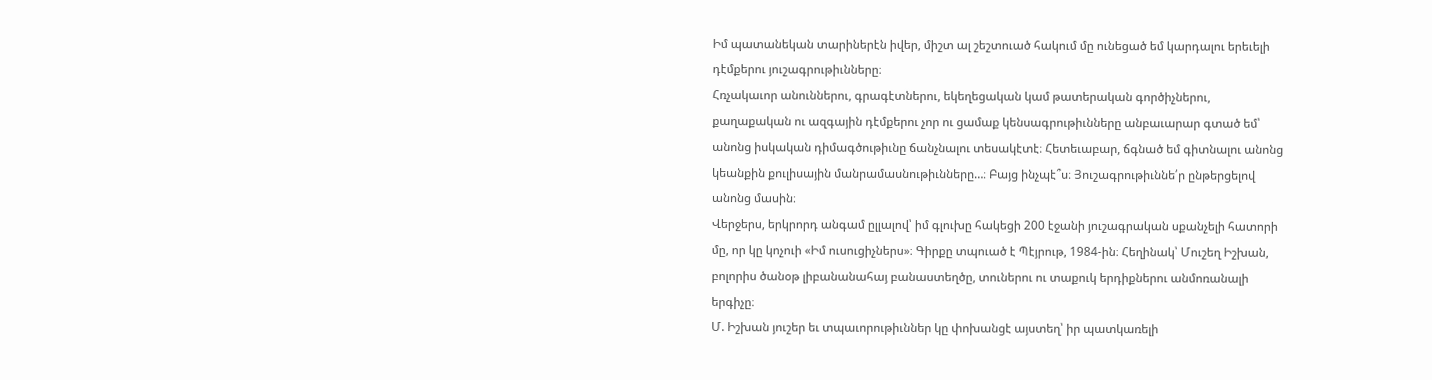Իմ պատանեկան տարիներէն իվեր, միշտ ալ շեշտուած հակում մը ունեցած եմ կարդալու երեւելի դէմքերու յուշագրութիւնները։
Հռչակաւոր անուններու, գրագէտներու, եկեղեցական կամ թատերական գործիչներու, քաղաքական ու ազգային դէմքերու չոր ու ցամաք կենսագրութիւնները անբաւարար գտած եմ՝ անոնց իսկական դիմագծութիւնը ճանչնալու տեսակէտէ։ Հետեւաբար, ճգնած եմ գիտնալու անոնց կեանքին քուլիսային մանրամասնութիւնները…։ Բայց ինչպէ՞ս։ Յուշագրութիւննե՛ր ընթերցելով անոնց մասին։
Վերջերս, երկրորդ անգամ ըլլալով՝ իմ գլուխը հակեցի 200 էջանի յուշագրական սքանչելի հատորի մը, որ կը կոչուի «Իմ ուսուցիչներս»։ Գիրքը տպուած է Պէյրութ, 1984-ին։ Հեղինակ՝ Մուշեղ Իշխան, բոլորիս ծանօթ լիբանանահայ բանաստեղծը, տուներու ու տաքուկ երդիքներու անմոռանալի երգիչը։
Մ. Իշխան յուշեր եւ տպաւորութիւններ կը փոխանցէ այստեղ՝ իր պատկառելի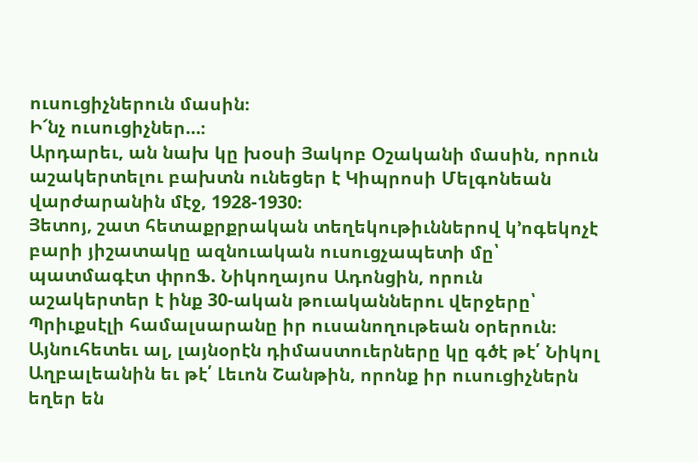ուսուցիչներուն մասին։
Ի՜նչ ուսուցիչներ…։
Արդարեւ, ան նախ կը խօսի Յակոբ Օշականի մասին, որուն աշակերտելու բախտն ունեցեր է Կիպրոսի Մելգոնեան վարժարանին մէջ, 1928-1930։
Յետոյ, շատ հետաքրքրական տեղեկութիւններով կ’ոգեկոչէ բարի յիշատակը ազնուական ուսուցչապետի մը՝ պատմագէտ փրոՖ. Նիկողայոս Ադոնցին, որուն աշակերտեր է ինք 30-ական թուականներու վերջերը՝ Պրիւքսէլի համալսարանը իր ուսանողութեան օրերուն։
Այնուհետեւ ալ, լայնօրէն դիմաստուերները կը գծէ թէ՛ Նիկոլ Աղբալեանին եւ թէ՛ Լեւոն Շանթին, որոնք իր ուսուցիչներն եղեր են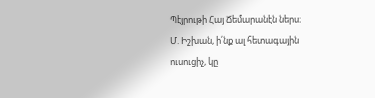Պէյրութի Հայ Ճեմարանէն ներս։
Մ. Իշխան, ի՛նք ալ հետագային ուսուցիչ, կը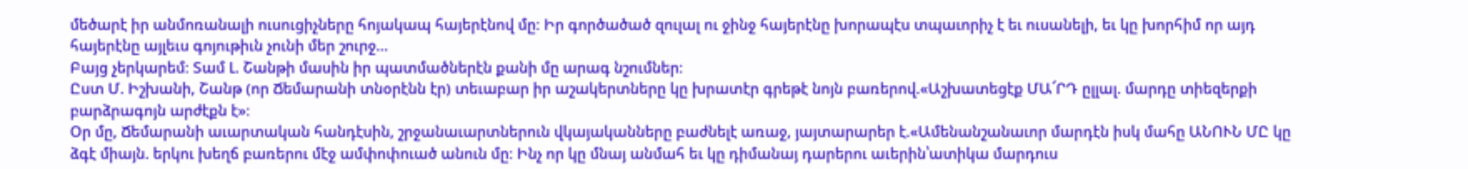մեծարէ իր անմոռանալի ուսուցիչները հոյակապ հայերէնով մը։ Իր գործածած զուլալ ու ջինջ հայերէնը խորապէս տպաւորիչ է եւ ուսանելի, եւ կը խորհիմ որ այդ հայերէնը այլեւս գոյութիւն չունի մեր շուրջ…
Բայց չերկարեմ։ Տամ Լ. Շանթի մասին իր պատմածներէն քանի մը արագ նշումներ։
Ըստ Մ. Իշխանի, Շանթ (որ Ճեմարանի տնօրէնն էր) տեւաբար իր աշակերտները կը խրատէր գրեթէ նոյն բառերով.«Աշխատեցէք ՄԱ՜ՐԴ ըլլալ. մարդը տիեզերքի բարձրագոյն արժէքն է»։
Օր մը, Ճեմարանի աւարտական հանդէսին, շրջանաւարտներուն վկայականները բաժնելէ առաջ, յայտարարեր է.«Ամենանշանաւոր մարդէն իսկ մահը ԱՆՈՒՆ ՄԸ կը ձգէ միայն. երկու խեղճ բառերու մէջ ամփոփուած անուն մը։ Ինչ որ կը մնայ անմահ եւ կը դիմանայ դարերու աւերին՝ատիկա մարդուս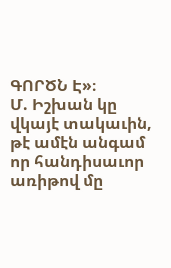ԳՈՐԾՆ Է»։
Մ. Իշխան կը վկայէ տակաւին, թէ ամէն անգամ որ հանդիսաւոր առիթով մը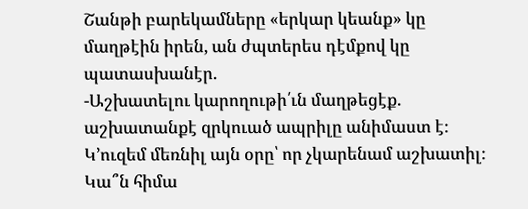Շանթի բարեկամները «երկար կեանք» կը մաղթէին իրեն, ան ժպտերես դէմքով կը պատասխանէր.
-Աշխատելու կարողութի՛ւն մաղթեցէք. աշխատանքէ զրկուած ապրիլը անիմաստ է։ Կ’ուզեմ մեռնիլ այն օրը՝ որ չկարենամ աշխատիլ։
Կա՞ն հիմա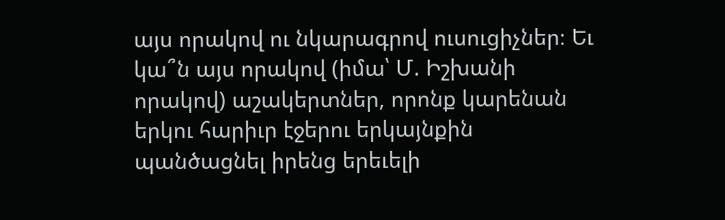այս որակով ու նկարագրով ուսուցիչներ։ Եւ կա՞ն այս որակով (իմա՝ Մ. Իշխանի որակով) աշակերտներ, որոնք կարենան երկու հարիւր էջերու երկայնքին պանծացնել իրենց երեւելի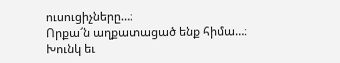ուսուցիչները…։
Որքա՜ն աղքատացած ենք հիմա…։
Խունկ եւ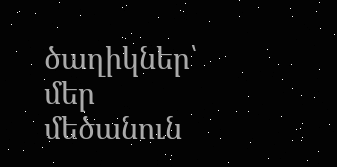ծաղիկներ՝ մեր մեծանուն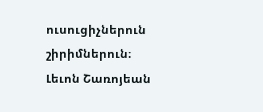ուսուցիչներուն շիրիմներուն։
Լեւոն Շառոյեան